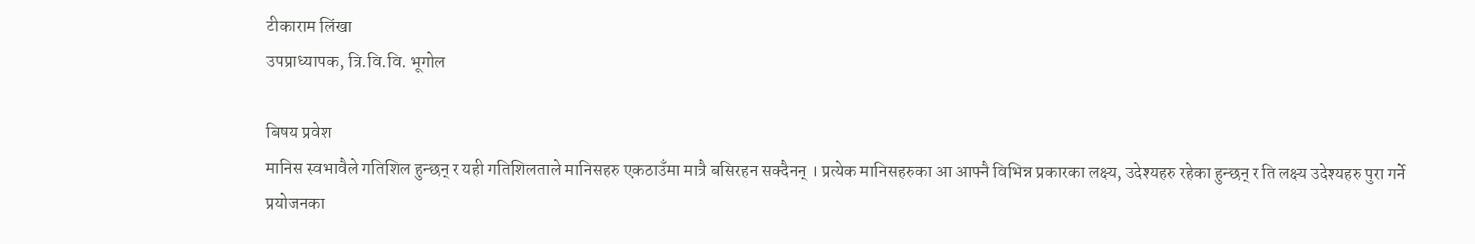टीकाराम लिंखा
उपप्राध्यापक, त्रि.वि.वि. भूगोल

बिषय प्रवेश
मानिस स्वभावैले गतिशिल हुन्छन् र यही गतिशिलताले मानिसहरु एकठाउँमा मात्रै बसिरहन सक्दैनन् । प्रत्येक मानिसहरुका आ आफ्नै विभिन्न प्रकारका लक्ष्य, उदेश्यहरु रहेका हुन्छन् र ति लक्ष्य उदेश्यहरु पुरा गर्ने प्रयोजनका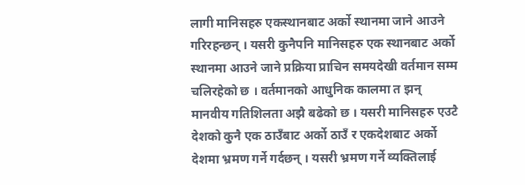लागी मानिसहरु एकस्थानबाट अर्को स्थानमा जाने आउने गरिरहन्छन् । यसरी कुनैपनि मानिसहरु एक स्थानबाट अर्को स्थानमा आउने जाने प्रक्रिया प्राचिन समयदेखी वर्तमान सम्म चलिरहेको छ । वर्तमानको आधुनिक कालमा त झन् मानवीय गतिशिलता अझै बढेको छ । यसरी मानिसहरु एउटै देशको कुनै एक ठाउँबाट अर्को ठाउँ र एकदेशबाट अर्को देशमा भ्रमण गर्ने गर्दछन् । यसरी भ्रमण गर्ने व्यक्तिलाई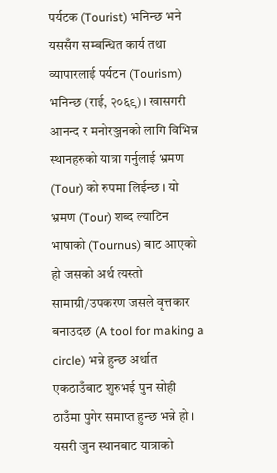पर्यटक (Tourist) भनिन्छ भने यससँग सम्बन्धित कार्य तथा व्यापारलाई पर्यटन (Tourism) भनिन्छ (राई, २०६९) । खासगरी आनन्द र मनोरञ्जनको लागि विभिन्न स्थानहरुको यात्रा गर्नुलाई भ्रमण (Tour) को रुपमा लिईन्छ । यो भ्रमण (Tour) शब्द ल्याटिन भाषाको (Tournus) बाट आएको हो जसको अर्थ त्यस्तो सामाग्री/उपकरण जसले वृत्तकार बनाउदछ (A tool for making a circle) भन्ने हुन्छ अर्थात एकठाउँबाट शुरुभई पुन सोही ठाउँमा पुगेर समाप्त हुन्छ भन्ने हो । यसरी जुन स्थानबाट यात्राको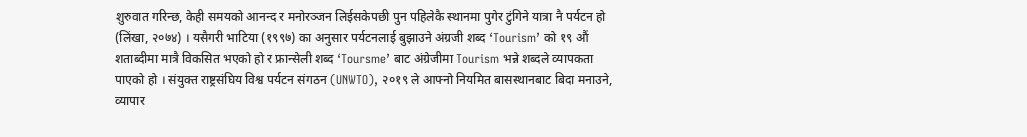शुरुवात गरिन्छ, केही समयको आनन्द र मनोरञ्जन लिईसकेपछी पुन पहिलेकै स्थानमा पुगेर टुंगिने यात्रा नै पर्यटन हो (लिंखा, २०७४) । यसैगरी भाटिया (१९९७) का अनुसार पर्यटनलाई बुझाउने अंग्रजी शब्द ‘Tourism’ को १९ औं शताब्दीमा मात्रै विकसित भएको हो र फ्रान्सेली शब्द ‘Toursme’ बाट अंग्रेजीमा Tourism भन्ने शब्दले व्यापकता पाएको हो । संयुक्त राष्ट्रसंघिय विश्व पर्यटन संगठन (UNWTO), २०१९ ले आफ्नो नियमित बासस्थानबाट बिदा मनाउने, व्यापार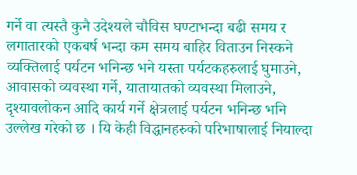गर्ने वा त्यस्तै कुनै उदेश्यले चौविस घण्टाभन्दा बढी समय र लगातारको एकबर्ष भन्दा कम समय बाहिर विताउन निस्कने व्यक्तिलाई पर्यटन भनिन्छ भने यस्ता पर्यटकहरुलाई घुमाउने, आवासको व्यवस्था गर्ने, यातायातको व्यवस्था मिलाउने, दृश्यावलोकन आदि कार्य गर्ने क्षेत्रलाई पर्यटन भनिन्छ भनि उल्लेख गरेको छ । यि केही विद्धानहरुको परिभाषालाई नियाल्दा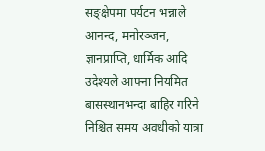सङ्क्षेपमा पर्यटन भन्नाले आनन्द, मनोरञ्जन, ज्ञानप्राप्ति, धार्मिक आदि उदेश्यले आफ्ना नियमित बासस्थानभन्दा बाहिर गरिने निश्चित समय अवधीको यात्रा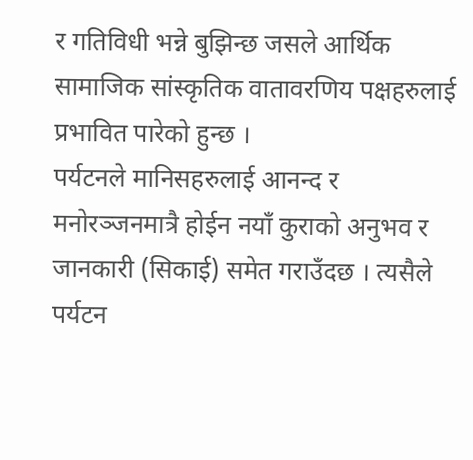र गतिविधी भन्ने बुझिन्छ जसले आर्थिक सामाजिक सांस्कृतिक वातावरणिय पक्षहरुलाई प्रभावित पारेको हुन्छ ।
पर्यटनले मानिसहरुलाई आनन्द र मनोरञ्जनमात्रै होईन नयाँ कुराको अनुभव र जानकारी (सिकाई) समेत गराउँदछ । त्यसैले पर्यटन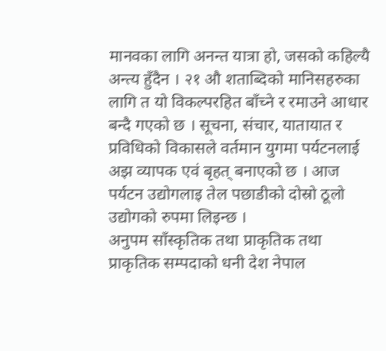मानवका लागि अनन्त यात्रा हो, जसको कहिल्यै अन्त्य हुँदैन । २१ औ शताब्दिको मानिसहरुका लागि त यो विकल्परहित बाँच्ने र रमाउने आधार बन्दै गएको छ । सूचना, संचार, यातायात र प्रविधिको विकासले वर्तमान युगमा पर्यटनलाई अझ व्यापक एवं बृहत् बनाएको छ । आज पर्यटन उद्योगलाइ तेल पछाडीको दोस्रो ठूलो उद्योगको रुपमा लिइन्छ ।
अनुपम साँस्कृतिक तथा प्राकृतिक तथा प्राकृतिक सम्पदाको धनी देश नेपाल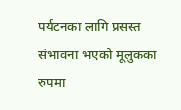पर्यटनका लागि प्रसस्त संभावना भएको मूलुकका रुपमा